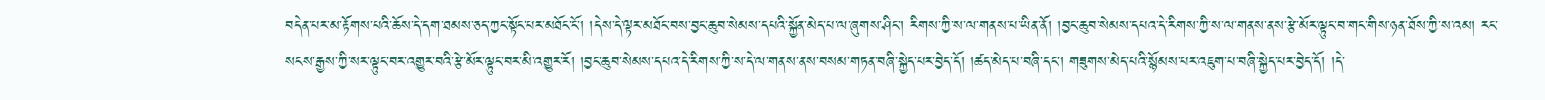བདེན་པར་མ་རྟོགས་པའི་ཆོས་དེ་དག་ཐམས་ཅད་ཀྱང་སྟོང་པར་མཐོང་ངོ་། །དེས་དེ་ལྟར་མཐོང་བས་བྱང་ཆུབ་སེམས་དཔའི་སྐྱོན་མེད་པ་ལ་ཞུགས་ཤིང་། རིགས་ཀྱི་ས་ལ་གནས་པ་ཡིན་ནོ། །བྱང་ཆུབ་སེམས་དཔའ་དེ་རིགས་ཀྱི་ས་ལ་གནས་ནས་རྩེ་མོར་ལྟུང་བ་གང་གིས་ཉན་ཐོས་ཀྱི་ས་འམ། རང་སངས་རྒྱས་ཀྱི་སར་ལྟུང་བར་འགྱུར་བའི་རྩེ་མོར་ལྟུང་བར་མི་འགྱུར་རོ། །བྱང་ཆུབ་སེམས་དཔའ་དེ་རིགས་ཀྱི་ས་དེ་ལ་གནས་ནས་བསམ་གཏན་བཞི་སྐྱེད་པར་བྱེད་དོ། །ཚད་མེད་པ་བཞི་དང་། གཟུགས་མེད་པའི་སྙོམས་པར་འཇུག་པ་བཞི་སྐྱེད་པར་བྱེད་དོ། །དེ་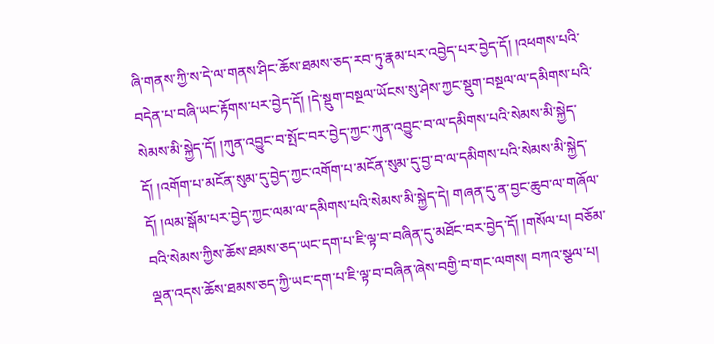ཞི་གནས་ཀྱི་ས་དེ་ལ་གནས་ཤིང་ཆོས་ཐམས་ཅད་རབ་ཏུ་རྣམ་པར་འབྱེད་པར་བྱེད་དོ། །འཕགས་པའི་བདེན་པ་བཞི་ཡང་རྟོགས་པར་བྱེད་དོ། །དེ་སྡུག་བསྔལ་ཡོངས་སུ་ཤེས་ཀྱང་སྡུག་བསྔལ་ལ་དམིགས་པའི་སེམས་མི་སྐྱེད་དོ། །ཀུན་འབྱུང་བ་སྤོང་བར་བྱེད་ཀྱང་ཀུན་འབྱུང་བ་ལ་དམིགས་པའི་སེམས་མི་སྐྱེད་དོ། །འགོག་པ་མངོན་སུམ་དུ་བྱེད་ཀྱང་འགོག་པ་མངོན་སུམ་དུ་བྱ་བ་ལ་དམིགས་པའི་སེམས་མི་སྐྱེད་དོ། །ལམ་སྒོམ་པར་བྱེད་ཀྱང་ལམ་ལ་དམིགས་པའི་སེམས་མི་སྐྱེད་དེ། གཞན་དུ་ན་བྱང་ཆུབ་ལ་གཞོལ་བའི་སེམས་ཀྱིས་ཆོས་ཐམས་ཅད་ཡང་དག་པ་ཇི་ལྟ་བ་བཞིན་དུ་མཐོང་བར་བྱེད་དོ། །གསོལ་པ། བཅོམ་ལྡན་འདས་ཆོས་ཐམས་ཅད་ཀྱི་ཡང་དག་པ་ཇི་ལྟ་བ་བཞིན་ཞེས་བགྱི་བ་གང་ལགས། བཀའ་སྩལ་པ།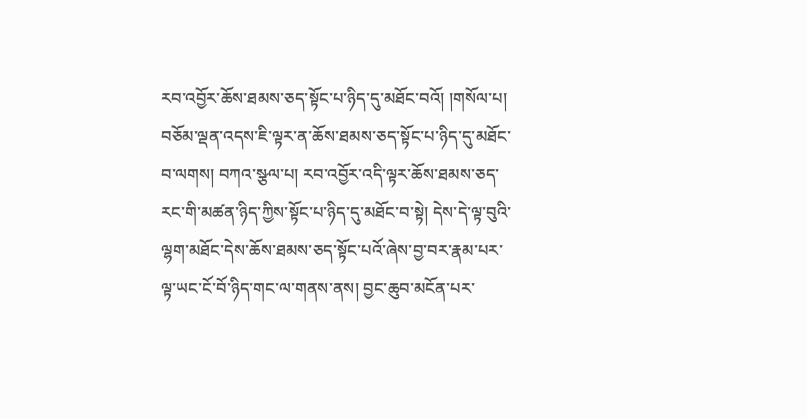རབ་འབྱོར་ཆོས་ཐམས་ཅད་སྟོང་པ་ཉིད་དུ་མཐོང་བའོ། །གསོལ་པ། བཅོམ་ལྡན་འདས་ཇི་ལྟར་ན་ཆོས་ཐམས་ཅད་སྟོང་པ་ཉིད་དུ་མཐོང་བ་ལགས། བཀའ་སྩལ་པ། རབ་འབྱོར་འདི་ལྟར་ཆོས་ཐམས་ཅད་རང་གི་མཚན་ཉིད་ཀྱིས་སྟོང་པ་ཉིད་དུ་མཐོང་བ་སྟེ། དེས་དེ་ལྟ་བུའི་ལྷག་མཐོང་དེས་ཆོས་ཐམས་ཅད་སྟོང་པའོ་ཞེས་བྱ་བར་རྣམ་པར་ལྟ་ཡང་ངོ་བོ་ཉིད་གང་ལ་གནས་ནས། བྱང་ཆུབ་མངོན་པར་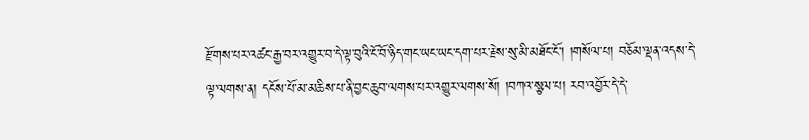རྫོགས་པར་འཚང་རྒྱ་བར་འགྱུར་བ་དེ་ལྟ་བུའི་ངོ་བོ་ཉིད་གང་ཡང་ཡང་དག་པར་རྗེས་སུ་མི་མཐོང་ངོ་། །གསོལ་པ། བཅོམ་ལྡན་འདས་དེ་ལྟ་ལགས་ན། དངོས་པོ་མ་མཆིས་པ་ནི་བྱང་ཆུབ་ལགས་པར་འགྱུར་ལགས་སོ། །བཀའ་སྩལ་པ། རབ་འབྱོར་དེ་དེ་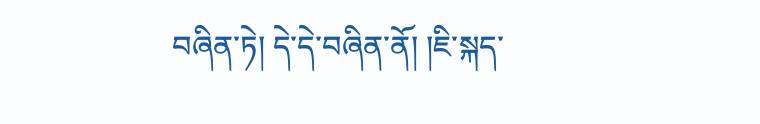བཞིན་ཏེ། དེ་དེ་བཞིན་ནོ། །ཇི་སྐད་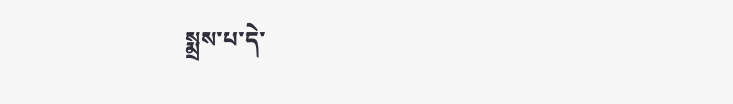སྨྲས་པ་དེ་